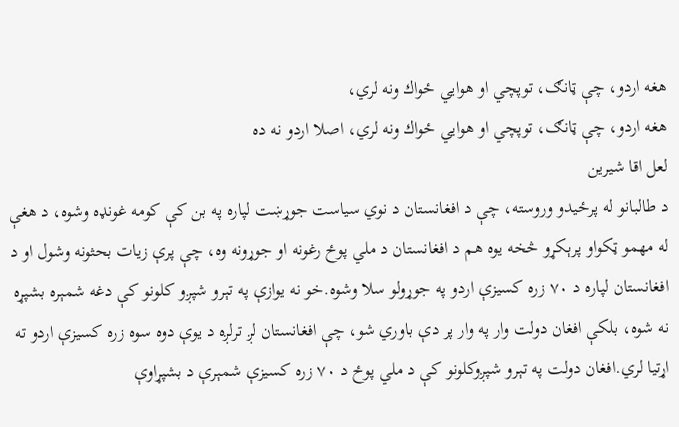هغه اردو، چې ټانګ، توپچي او هوايي ځواك ونه لري،
هغه اردو، چې ټانګ، توپچي او هوايي ځواك ونه لري، اصلا اردو نه ده
لعل اقا شيرين
د طالبانو له پرځيدو وروسته، چې د افغانستان د نوي سياست جوړښت لپاره په بن كې كومه غونډه وشوه، د هغې له مهمو ټكواو پرېكړو څخه يوه هم د افغانستان د ملي پوځ رغونه او جوړونه وه، چې پرې زيات بحثونه وشول او د افغانستان لپاره د ۷۰ زره كسيزې اردو په جوړولو سلا وشوه.خو نه يوازې په تېرو شپږو كلونو كې دغه شمېره بشپړه نه شوه، بلكې افغان دولت وار په وار پر دې باوري شو، چې افغانستان لږ ترلږه د يوې دوه سوه زره كسيزې اردو ته اړتيا لري.افغان دولت په تېرو شپږوكلونو كې د ملي پوځ د ۷۰ زره كسيزې شمېرې د بشپړاوې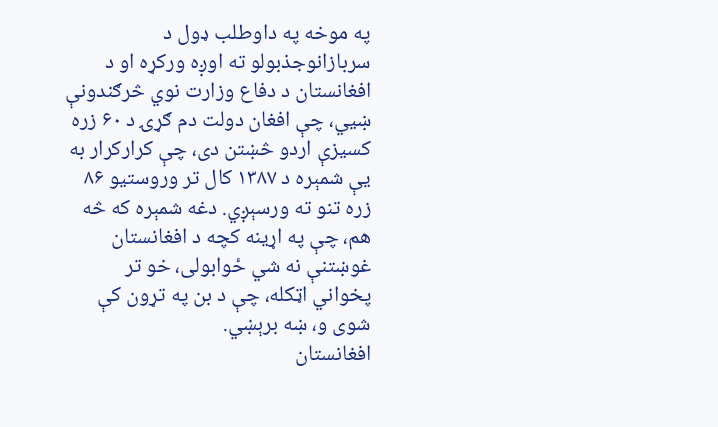په موخه په داوطلب ډول د سربازانوجذبولو ته اوږه وركړه او د افغانستان د دفاع وزارت نوي څرګندونې ښيي، چې افغان دولت دم ګړۍ د ۶۰ زره كسيزې اردو څښتن دى، چې كراركرار به يې شمېره د ۱۳۸۷ كال تر وروستيو ۸۶ زره تنو ته ورسېږي. دغه شمېره كه څه هم، چې په اړينه كچه د افغانستان غوښتنې نه شي ځوابولى، خو تر پخواني اټكله، چې د بن په تړون كې شوى و، ښه برېښي.
افغانستان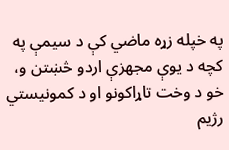په خپله زړه ماضي كې د سيمې په كچه د يوې مجهزې اردو څښتن و، خو د وخت تاړاكونو او د كمونيستي رژيم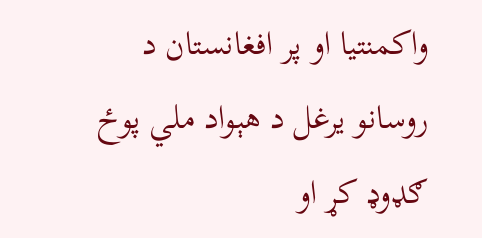واكمنتيا او پر افغانستان د روسانو يرغل د هېواد ملي پوځ ګډوډ كړ او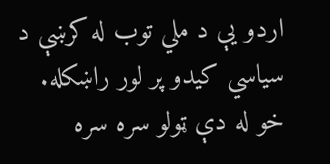اردو يې د ملي توب له كرښې د سياسي كيدو پر لور راښكله.
خو له دې ټولو سره سره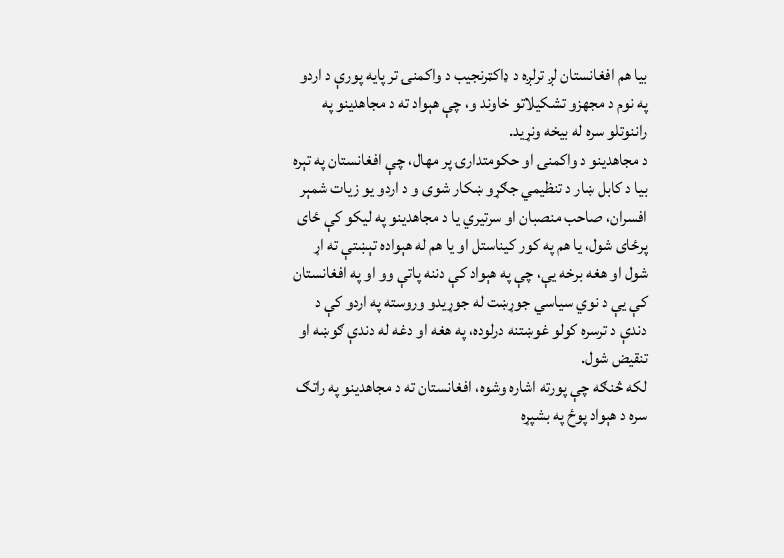بيا هم افغانستان لږ ترلږه د ډاكټرنجيب د واكمنۍ تر پايه پورې د اردو په نوم د مجهزو تشكيلاتو خاوند و، چې هېواد ته د مجاهدينو په راننوتلو سره له بيخه ونړيد.
د مجاهدينو د واكمنۍ او حكومتدارۍ پر مهال، چې افغانستان په تېره بيا د كابل ښار د تنظيمي جګړو ښكار شوى و د اردو يو زيات شمېر افسران، صاحب منصبان او سرتيري يا د مجاهدينو په ليكو كې ځاى پرځاى شول، يا هم په كور كيناستل او يا هم له هېواده تېښتې ته اړ شول او هغه برخه يې، چې په هېواد كې دننه پاتې وو او په افغانستان كې يې د نوي سياسي جوړښت له جوړيدو وروسته په اردو كې د دندې د ترسره كولو غوښتنه درلوده، په هغه او دغه له دندې ګوښه او تنقيض شول.
لكه څنګه چې پورته اشاره وشوه، افغانستان ته د مجاهدينو په راتګ سره د هېواد پوځ په بشپړه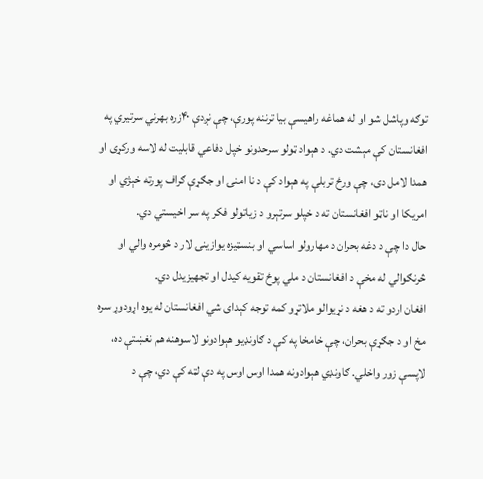توګه وپاشل شو او له هماغه راهيسې بيا ترننه پورې، چې نږدې ۴۰زره بهرني سرتيري په افغانستان كې مېشت دي. د هېواد ټولو سرحدونو خپل دفاعي قابليت له لاسه وركړى او همدا لامل دى، چې ورځ تربلې په هېواد كې د نا امنۍ او جګړې ګراف پورته خېژي او امريكا او ناټو افغانستان ته د خپلو سرتېرو د زياتولو فكر په سر اخيستي دي.
حال دا چې د دغه بحران د مهارولو اساسي او بنسټيزه يوازينۍ لار د څومره والي او څرنګوالي له مخې د افغانستان د ملي پوځ تقويه كيدل او تجهيزيدل دي.
افغان اردو ته د هغه د نړيوالو ملاتړو كمه توجه كېداى شي افغانستان له يوه اړودوړ سره مخ او د جګړې بحران، چې خامخا په كې د ګاونډيو هېوادونو لاسوهنه هم نغښتې ده، لاپسې زور واخلي. ګاونډي هېوادونه همدا اوس اوس په دې لټه كې دي، چې د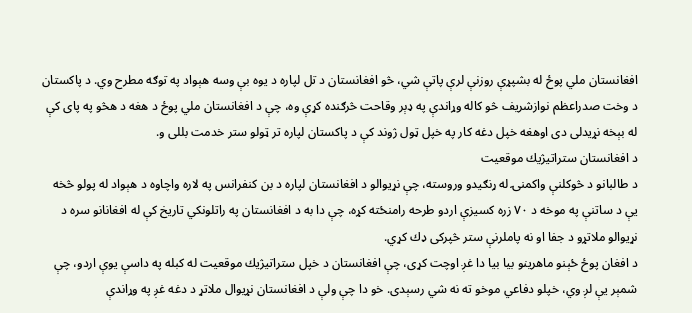افغانستان ملي پوځ له بشپړې روزنې لرې پاتې شي، څو افغانستان د تل لپاره د يوه بې وسه هېواد په توګه مطرح وي. د پاكستان د وخت صدراعظم نوازشريف څو كاله وړاندې په ډېر وقاحت څرګنده كړې وه، چې د افغانستان ملي پوځ د هغه د هڅو په پاى كې له بېخه نړيدلى دى اوهغه خپل دغه كار په خپل ټول ژوند كې د پاكستان لپاره تر ټولو ستر خدمت بللى و.
د افغانستان ستراتيژيك موقعيت
د طالبانو د څوكلنې واكمنۍ له ړنګيدو وروسته، چې نړيوالو د افغانستان لپاره د بن كنفرانس په لاره واچاوه د هېواد له پولو څخه يې د ساتنې په موخه د ۷۰ زره كسيزې اردو طرحه رامنځته كړه، چې دا به د افغانستان په راتلونكي تاريخ كې له افغانانو سره د نړيوالو ملاتړو د جفا او نه پاملرنې ستر څپركى ډك كړي.
د افغان پوځ ځېنو ماهرينو بيا بيا دا غږ اوچت كړى، چې افغانستان د خپل ستراتيژيك موقعيت له كبله په داسې يوې اردو، چې شمېر يې لږ وي، خپلو دفاعي موخو ته نه شي رسېدى. خو دا چې ولې د افغانستان نړيوال ملاتړ د دغه غږ په وړاندې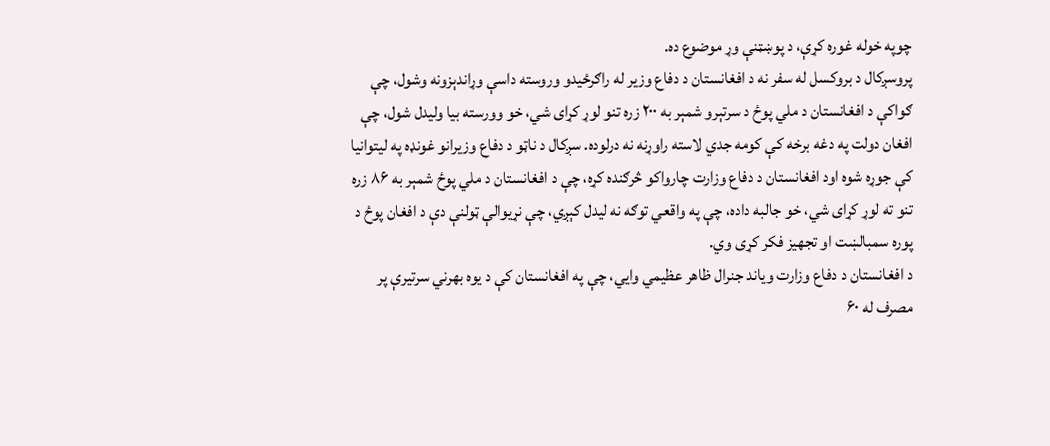چوپه خوله غوره كړې، د پوښټنې وړ موضوع ده.
پروسږكال د بروكسل له سفر نه د افغانستان د دفاع وزير له راګرځيدو وروسته داسې وړاندېزونه وشول، چې ګواكې د افغانستان د ملي پوځ د سرتېرو شمېر به ۲۰۰ زره تنو لوړ كړاى شي، خو وورسته بيا وليدل شول، چې افغان دولت په دغه برخه كې كومه جدي لاسته راوړنه نه درلوده. سږكال د ناټو د دفاع وزيرانو غونډه په ليتوانيا كې جوړه شوه اود افغانستان د دفاع وزارت چارواكو څرګنده كړه، چې د افغانستان د ملي پوځ شمېر به ۸۶ زره تنو ته لوړ كړاى شي، خو جالبه داده، چې په واقعي توګه نه ليدل كېږي، چې نړيوالې ټولنې دې د افغان پوځ د پوره سمبالښت او تجهيز فكر كړى وي.
د افغانستان د دفاع وزارت وياند جنرال ظاهر عظيمي وايي، چې په افغانستان كې د يوه بهرني سرتيرې پر مصرف له ۶۰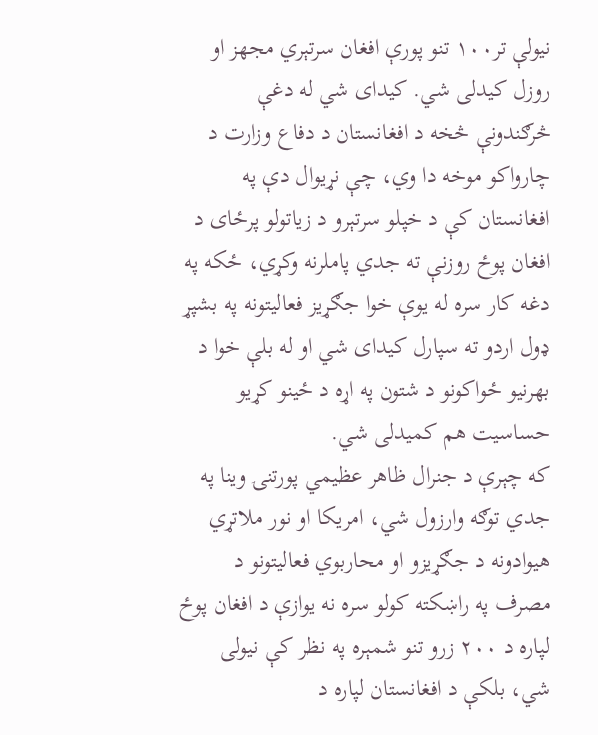نيولې تر۱۰۰ تنو پورې افغان سرتېري مجهز او روزل كيدلى شي. كيداى شي له دغې څرګندونې څخه د افغانستان د دفاع وزارت د چارواكو موخه دا وي، چې نړيوال دې په افغانستان كې د خپلو سرتېرو د زياتولو پرځاى د افغان پوځ روزنې ته جدي پاملرنه وكړي، ځكه په دغه كار سره له يوې خوا جګړيز فعاليتونه په بشپړ ډول اردو ته سپارل كيداى شي او له بلې خوا د بهرنيو ځواكونو د شتون په اړه د ځينو كړيو حساسيت هم كميدلى شي.
كه چېرې د جنرال ظاهر عظيمي پورتنۍ وينا په جدي توګه وارزول شي، امريكا او نور ملاتړي هيوادونه د جګړيزو او محاربوي فعاليتونو د مصرف په راښكته كولو سره نه يوازې د افغان پوځ لپاره د ۲۰۰ زرو تنو شمېره په نظر كې نيولى شي، بلكې د افغانستان لپاره د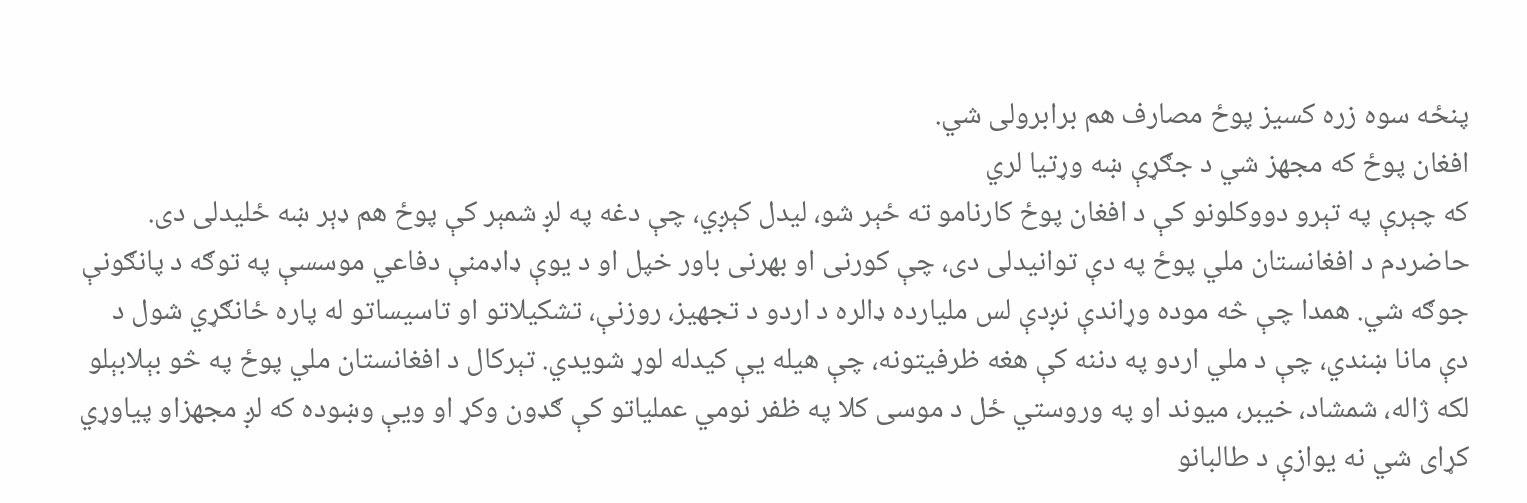پنځه سوه زره كسيز پوځ مصارف هم برابرولى شي.
افغان پوځ كه مجهز شي د جګړې ښه وړتيا لري
كه چېرې په تېرو دووكلونو كې د افغان پوځ كارنامو ته ځېر شو، ليدل كېږي، چې دغه په لږ شمېر كې پوځ هم ډېر ښه ځليدلى دى. حاضردم د افغانستان ملي پوځ په دې توانيدلى دى، چې كورنى او بهرنى باور خپل او د يوې ډاډمنې دفاعي موسسې په توګه د پانګونې جوګه شي. همدا چې څه موده وړاندې نږدې لس مليارده ډالره د اردو د تجهيز، روزنې، تشكيلاتو او تاسيساتو له پاره ځانګړي شول د دې مانا ښندي، چې د ملي اردو په دننه كې هغه ظرفيتونه، چې هيله يې كيدله لوړ شويدي. تېركال د افغانستان ملي پوځ په څو بېلابېلو لكه ژاله، شمشاد، خيبر، ميوند او په وروستي ځل د موسى كلا په ظفر نومي عملياتو كې ګډون وكړ او ويې وښوده كه لږ مجهزاو پياوړي كړاى شي نه يوازې د طالبانو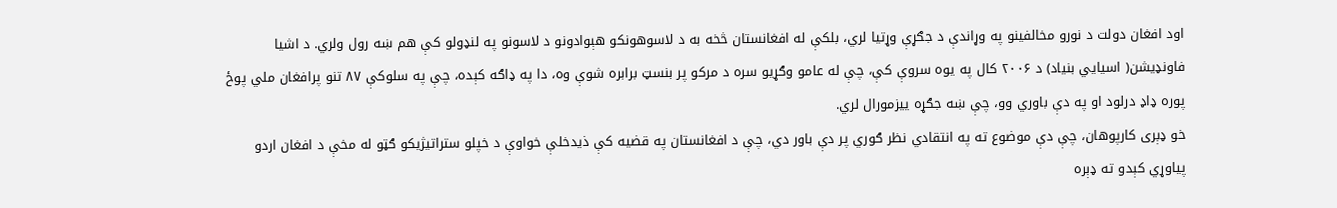اود افغان دولت د نورو مخالفينو په وړاندې د جګړې وړتيا لري، بلكې له افغانستان څخه به د لاسوهونكو هېوادونو د لاسونو په لنډولو كې هم ښه رول ولري. د اشيا فاونډيشن( اسيايي بنياد) د ۲۰۰۶ كال په يوه سروې كې، چې له عامو وګړيو سره د مركو پر بنسټ برابره شوې وه، دا په ډاګه كېده، چې په سلوكې ۸۷ تنو پرافغان ملي پوځ پوره ډاډ درلود او په دې باوري وو، چې ښه جګړه ييزمورال لري.
خو ډېرى كارپوهان، چې دې موضوع ته په انتقادي نظر ګوري پر دې باور دي، چې د افغانستان په قضيه كې ذيدخلې خواوې د خپلو ستراتيژيكو ګټو له مخې د افغان اردو پياوړي كېدو ته ډېره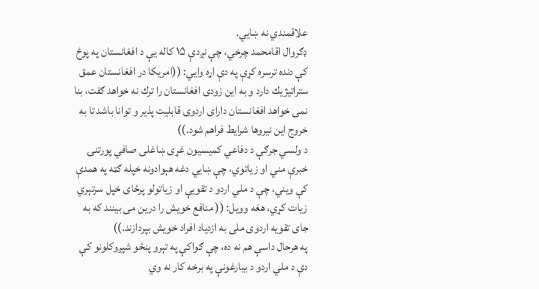علاقمندي نه ښايي.
ډګروال اقامحمد چرخي، چې نږدې ۱۵ كاله يې د افغانستان په پوځ كې دنده ترسره كړې په دې اړه وايي: ((امريكا در افغانستان عمق ستراتيژيك دارد و به اين زودى افغانستان را ترك نه خواهد ګفت، بنا نمى خواهد افغانستان داراى اردوى قابليت پذير و توانا باشد تا به خروج اين نيروها شرايط فراهم شود.))
د ولسي جرګې د دفاعي كميسيون غړى ښاغلى صافي پورتنۍ خبرې مني او زياتوي، چې ښايي دغه هېوادونه خپله ګټه په همدې كې ويني، چې د ملي اردو د تقويې او زياتولو پرځاى خپل سرتېري زيات كړي، هغه وويل: (( منافع خويش را درين مى بينند كه به جاى تقويه اردوى ملى به ازدياد افراد خويش بپردازند.))
په هرحال داسې هم نه ده، چې ګواكې په تېرو پنځو شپږوكلونو كې دې د ملي اردو د بيارغونې په برخه كار نه وي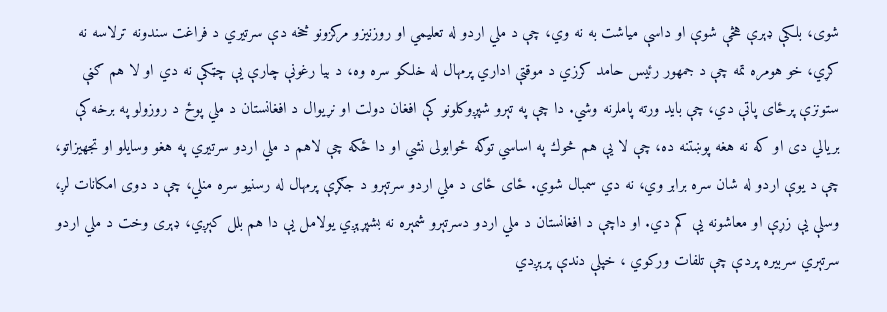شوى، بلكې ډېرې هڅې شوې او داسې مياشت به نه وي، چې د ملي اردو له تعليمي او روزنيزو مركزونو څخه دې سرتيري د فراغت سندونه ترلاسه نه كړي، خو هومره تمه چې د جمهور رئيس حامد كرزي د موقتې اداري پرمهال له خلكو سره وه، د بيا رغونې چارې يې چټكې نه دي او لا هم ګڼې ستونزې پرځاى پاتې دي، چې بايد ورته پاملرنه وشي. دا چې په تېرو شپږوكلونو كې افغان دولت او نړيوال د افغانستان د ملي پوځ د روزولو په برخه كې بريالي دى او كه نه هغه پوښتنه ده، چې لا يې هم څوك په اساسي توګه ځوابولى نشي او دا ځكه چې لاهم د ملي اردو سرتيري په هغو وسايلو او تجهيزاتو، چې د يوې اردو له شان سره برابر وي، نه دي سمبال شوي. ځاى ځاى د ملي اردو سرتېرو د جګړې پرمهال له رسنيو سره منلي، چې د دوى امكانات لږ، وسلې يې زړې او معاشونه يې كم دي. او داچې د افغانستان د ملي اردو دسرتېرو شمېره نه بشپړېږي يولامل يې دا هم بلل كېږي، ډېرى وخت د ملي اردو سرتېري سربيره پردې چې تلفات وركوي ، خپلې دندې پرېږدي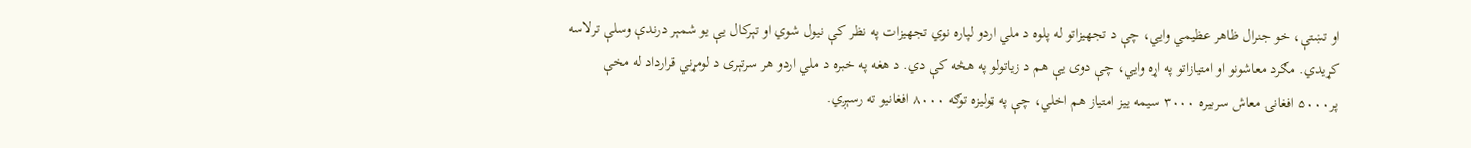او تښتې، خو جنرال ظاهر عظيمي وايي، چې د تجهيزاتو له پلوه د ملي اردو لپاره نوي تجهيزات په نظر كې نيول شوي او تېركال يې يو شمېر درندې وسلې ترلاسه كړيدي. مګرد معاشونو او امتيازاتو په اړه وايي، چې دوى يې هم د زياتولو په هڅه كې دي. د هغه په خبره د ملي اردو هر سرتېرى د لومړني قرارداد له مخې پر۵۰۰۰ افغانۍ معاش سربيره ۳۰۰۰ سيمه ييز امتياز هم اخلي، چې په ټوليزه توګه ۸۰۰۰ افغانيو ته رسېږي.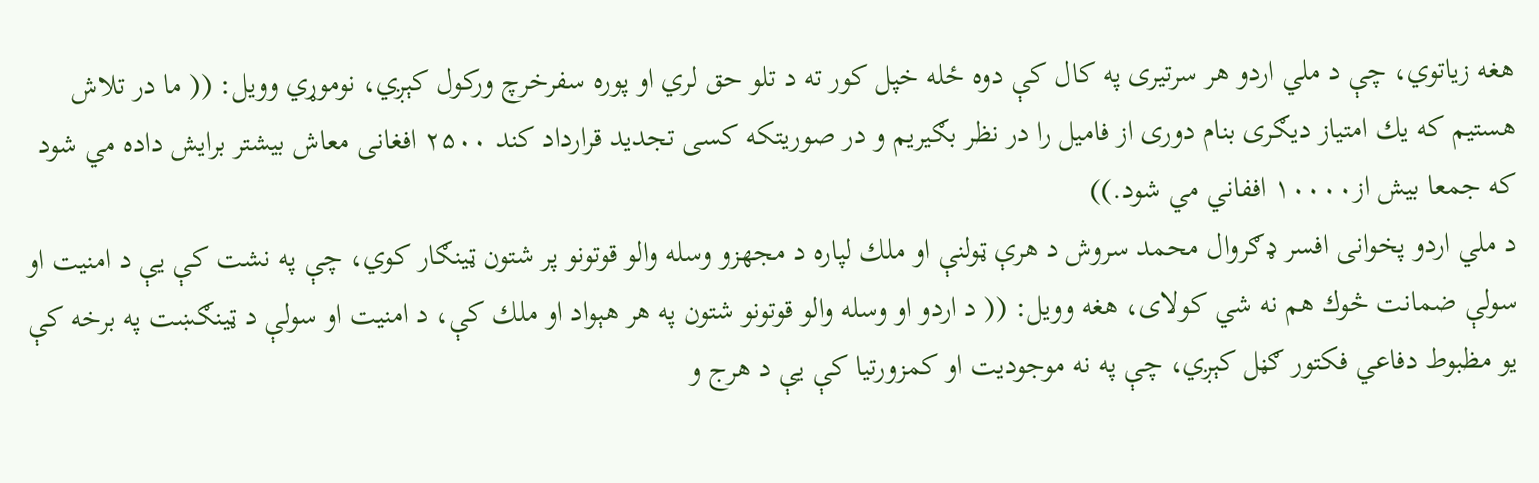هغه زياتوي، چې د ملي اردو هر سرتيرى په كال كې دوه ځله خپل كور ته د تلو حق لري او پوره سفرخرچ وركول كېږي، نوموړي وويل: (( ما در تلاش هستيم كه يك امتياز ديګرى بنام دورى از فاميل را در نظر بګيريم و در صوريتكه كسى تجديد قرارداد كند ۲۵۰۰ افغانى معاش بيشتر برايش داده مي شود كه جمعا بيش از۱۰۰۰۰ اففاني مي شود.))
د ملي اردو پخوانى افسر ډګروال محمد سروش د هرې ټولنې او ملك لپاره د مجهزو وسله والو قوتونو پر شتون ټينګار كوي، چې په نشت كې يې د امنيت او سولې ضمانت څوك هم نه شي كولاى، هغه وويل: (( د اردو او وسله والو قوتونو شتون په هر هېواد او ملك كې، د امنيت او سولې د ټينګښت په برخه كې يو مظبوط دفاعي فكتور ګڼل كېږي، چې په نه موجوديت او كمزورتيا كې يې د هرج و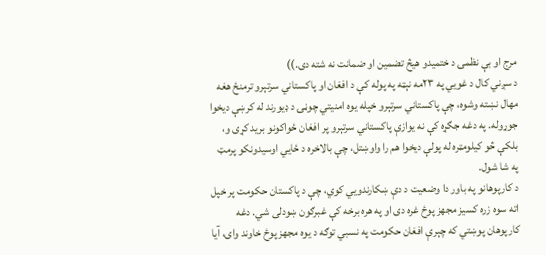مرج او بې نظمۍ د ختميدو هيڅ تضمين او ضمانت نه شته دى.))
د سږني كال د غويي په ۲۳مه نېټه په پوله كې د افغان او پاكستاني سرتېرو ترمنځ هغه مهال نښته وشوه، چې پاكستاني سرتېرو خپله يوه امنيتي چوڼۍ د ډيورند له كرښې ديخوا جوړوله. په دغه جګړه كې نه يوازې پاكستاني سرتېرو پر افغان ځواكونو بريد كړى و، بلكې څو كيلومټره له پولې ديخوا هم را واوښتل، چې بالاخره د ځايي اوسيدونكو پرمټ په شا شول.
د كارپوهانو په باور دا وضعيت د دې ښكارندويي كوي، چې د پاكستان حكومت پر خپل اته سوه زره كسيز مجهز پوځ غره دى او په هره برخه كې غبرګون ښودلى شي. دغه كارپوهان پوښتي كه چېرې افغان حكومت په نسبي توګه د يوه مجهز پوځ خاوند واى، آيا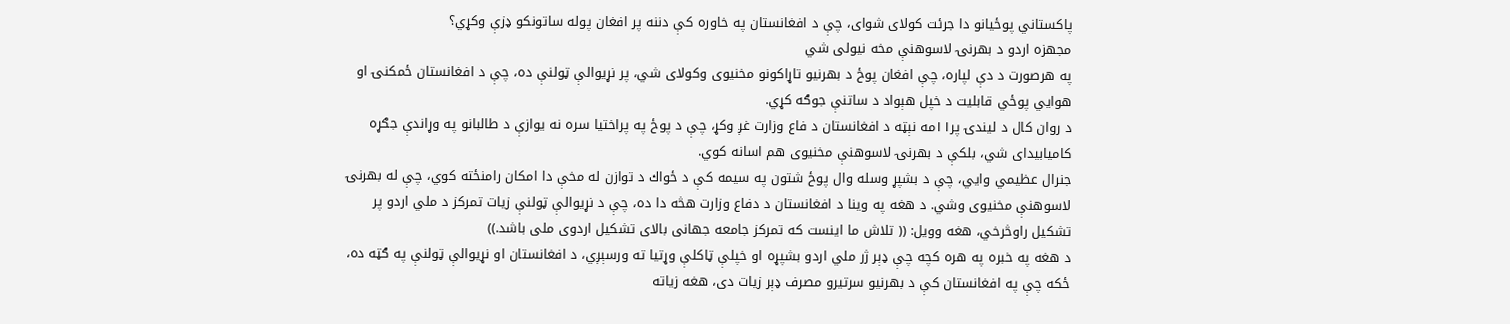پاكستاني پوځيانو دا جرئت كولاى شواى، چې د افغانستان په خاوره كې دننه پر افغان پوله ساتونكو ډزې وكړي؟
مجهزه اردو د بهرنۍ لاسوهنې مخه نيولى شي
په هرصورت د دې لپاره، چې افغان پوځ د بهرنيو تاړاكونو مخنيوى وكولاى شي، پر نړيوالې ټولنې ده، چې د افغانستان ځمكنۍ او هوايي پوځي قابليت د خپل هېواد د ساتنې جوګه كړي.
د روان كال د ليندۍ پر۱۱مه نېټه د افغانستان د فاع وزارت غږ وكړ، چې د پوځ په پراختيا سره نه يوازې د طالبانو په وړاندې جګړه كاميابيداى شي، بلكې د بهرنۍ لاسوهنې مخنيوى هم اسانه كوي.
جنرال عظيمي وايي، چې د بشپړ وسله وال پوځ شتون په سيمه كې د ځواك د توازن له مخې دا امكان رامنځته كوي، چې له بهرنۍ لاسوهنې مخنيوى وشي. د هغه په وينا د افغانستان د دفاع وزارت هڅه دا ده، چې د نړيوالې ټولنې زيات تمركز د ملي اردو پر تشكيل راوڅرخي، هغه وويل: (( تلاش ما اينست كه تمركز جامعه جهانى بالاى تشكيل اردوى ملى باشد.))
د هغه په خبره په هره كچه چې ډېر ژر ملي اردو بشپړه او خپلې ټاكلې وړتيا ته ورسېږي، د افغانستان او نړيوالې ټولنې په ګټه ده، ځكه چې په افغانستان كې د بهرنيو سرتيرو مصرف ډېر زيات دى، هغه زياته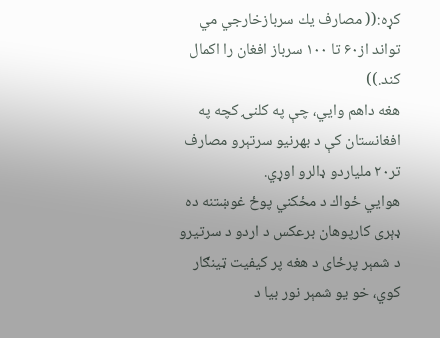كړه:(( مصارف يك سربازخارجي مي تواند از۶۰ تا ۱۰۰ سرباز افغان را اكمال كند.))
هغه داهم وايي، چې په كلنۍ كچه په افغانستان كې د بهرنيو سرتېرو مصارف تر۲۰ ملياردو ډالرو اوړي.
هوايي ځواك د مځكني پوځ غوښتنه ده
ډېرى كارپوهان برعكس د اردو د سرتيرو د شمېر پرځاى د هغه پر كيفيت ټينګار كوي، خو يو شمېر نور بيا د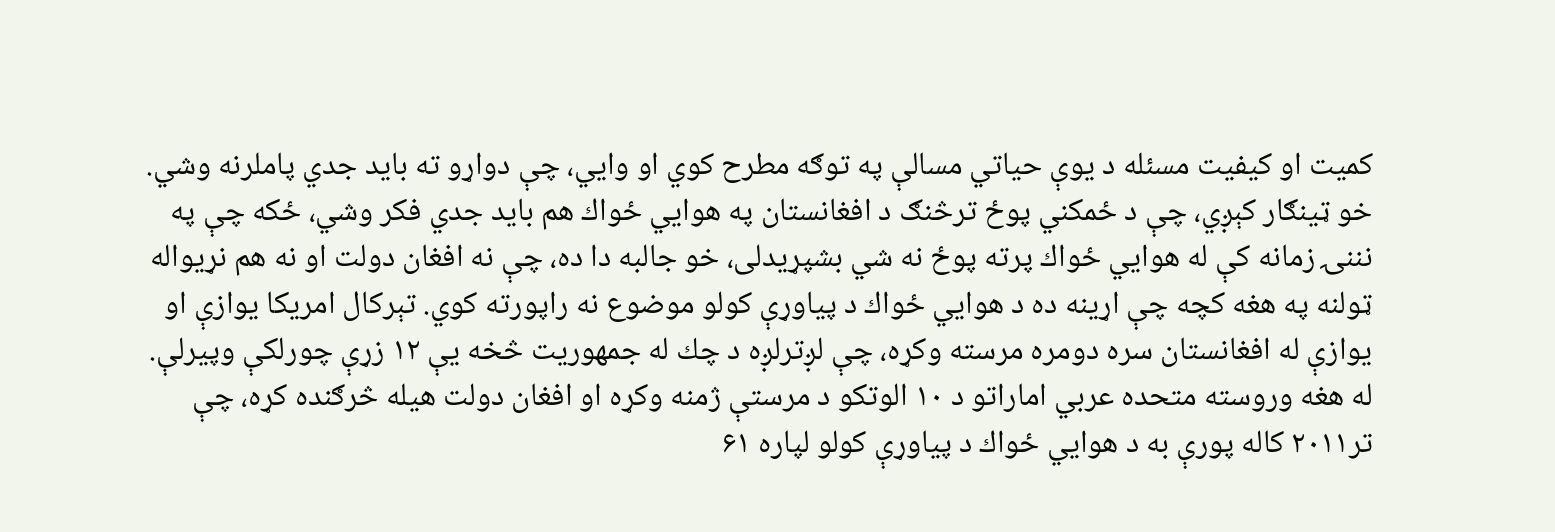كميت او كيفيت مسئله د يوې حياتي مسالې په توګه مطرح كوي او وايي، چې دواړو ته بايد جدي پاملرنه وشي. خو ټينګار كېږي، چې د ځمكني پوځ ترڅنګ د افغانستان په هوايي ځواك هم بايد جدي فكر وشي، ځكه چې په نننۍ زمانه كې له هوايي ځواك پرته پوځ نه شي بشپړيدلى، خو جالبه دا ده، چې نه افغان دولت او نه هم نړيواله ټولنه په هغه كچه چې اړينه ده د هوايي ځواك د پياوړې كولو موضوع نه راپورته كوي. تېركال امريكا يوازې او يوازې له افغانستان سره دومره مرسته وكړه، چې لږترلږه د چك له جمهوريت څخه يې ۱۲ زړې چورلكې وپيرلې. له هغه وروسته متحده عربي اماراتو د ۱۰ الوتكو د مرستې ژمنه وكړه او افغان دولت هيله څرګنده كړه، چې تر۲۰۱۱ كاله پورې به د هوايي ځواك د پياوړې كولو لپاره ۶۱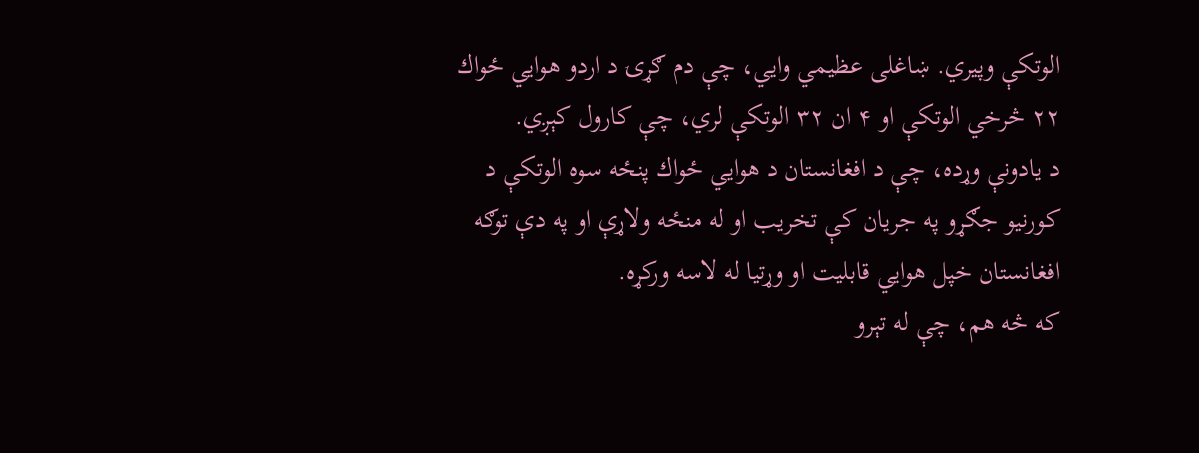الوتكې وپيري. ښاغلى عظيمي وايي، چې دم ګړۍ د اردو هوايي ځواك ۲۲ څرخي الوتكې او ۴ ان ۳۲ الوتكې لري، چې كارول كېږي.
د يادونې وړده، چې د افغانستان د هوايي ځواك پنځه سوه الوتكې د كورنيو جګړو په جريان كې تخريب او له منځه ولاړې او په دې توګه افغانستان خپل هوايي قابليت او وړتيا له لاسه وركړه.
كه څه هم، چې له تېرو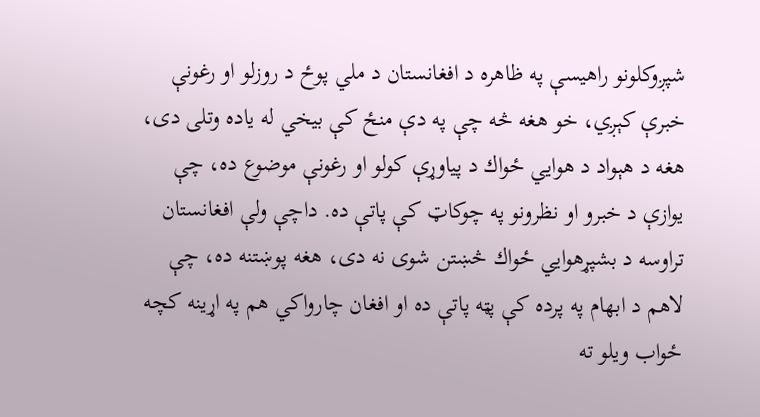شپږوكلونو راهيسې په ظاهره د افغانستان د ملي پوځ د روزلو او رغونې خبرې كېږي، خو هغه څه چې په دې منځ كې بيخي له ياده وتلى دى، هغه د هېواد د هوايي ځواك د پياوړې كولو او رغونې موضوع ده، چې يوازې د خبرو او نظرونو په چوكاټ كې پاتې ده. داچې ولې افغانستان تراوسه د بشپړهوايي ځواك څښتن شوى نه دى، هغه پوښتنه ده، چې لاهم د ابهام په پرده كې پټه پاتې ده او افغان چارواكي هم په اړينه كچه ځواب ويلو ته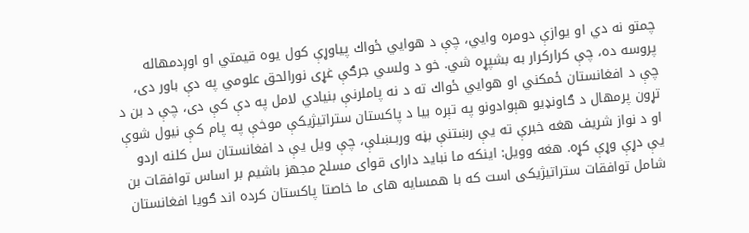چمتو نه دي او يوازې دومره وايي، چې د هوايي ځواك پياوړې كول يوه قيمتي او اوږدمهاله پروسه ده، چې كراركرار به بشپړه شي. خو د ولسي جرګې غړى نورالحق علومي په دې باور دى، چې د افغانستان ځمكني او هوايي ځواك ته د نه پاملرنې بنيادي لامل په دې كې دى، چې د بن د تړون پرمهال د ګاونډيو هېوادونو په تېره بيا د پاكستان ستراتيژيكې موخې په پام كې نيول شوې او د نواز شريف هغه خبرې ته يې رښتنې بڼه وربـښلې، چې ويل يې د افغانستان سل كلنه اردو يې دړې وړې كړه. هغه وويل: اينكه ما نبايد داراى قواى مسلح مجهز باشيم بر اساس توافقات بن شامل توافقات ستراتيژيكى است كه با همسايه هاى ما خاصتا پاكستان كرده اند ګويا افغانستان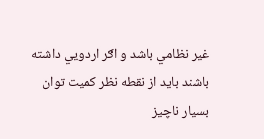غير نظامي باشد و اګر اردويي داشته باشند بايد از نقطه نظر كميت توان بسيار ناچيز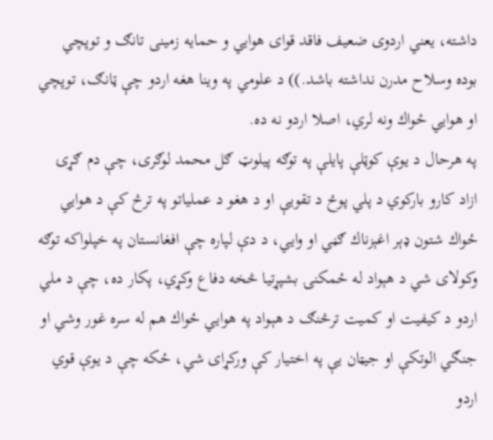داشته، يعني اردوى ضعيف فاقد قواى هوايي و حمايه زمينى تانګ و توپچي بوده وسلاح مدرن نداشته باشد.)) د علومي په وينا هغه اردو چې ټانګ، توپچي او هوايي ځواك ونه لري، اصلا اردو نه ده.
په هرحال د يوې كوټلې پايلې په توګه پيلوټ ګل محمد لوګرى، چې دم ګړۍ ازاد كارو باركوي د پلي پوځ د تقويې او د هغو د عملياتو په ترڅ كې د هوايي ځواك شتون ډېر اغېزناك ګڼي او وايي، د دې لپاره چې افغانستان په خپلواكه توګه وكولاى شي د هېواد له ځمكنۍ بشپړتيا څخه دفاع وكړي، پكار ده، چې د ملي اردو د كيفيت او كميت ترڅنګ د هېواد په هوايي ځواك هم له سره غور وشي او جنګي الوتكې او جيټان يې په اختيار كې وركړاى شي، ځكه چې د يوې قوي اردو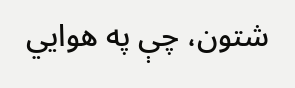شتون، چې په هوايي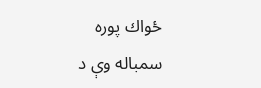ځواك پوره سمباله وې د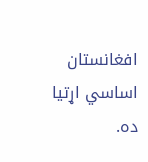افغانستان اساسي اړتيا ده.